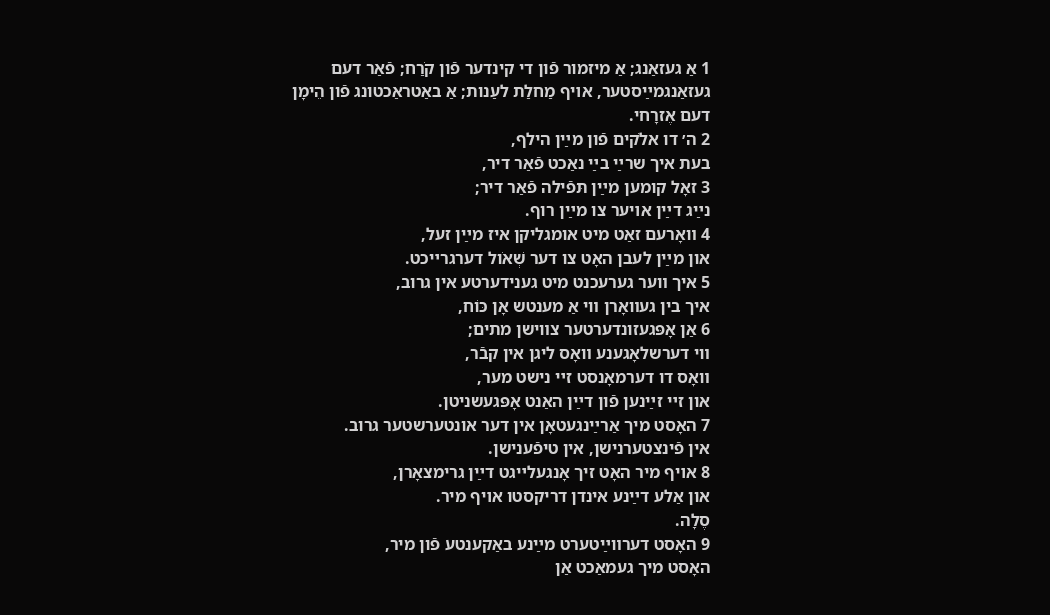1 אַ געזאַנג; אַ מיזמור פֿון די קינדער פֿון קֹרַח; פֿאַר דעם געזאַנגמײַסטער, אױף מַחלַת לעַנות; אַ באַטראַכטונג פֿון הֵימָן דעם אֶזרָחי.
2 ה׳ דו אלֹקים פֿון מײַן הילף,
בעת איך שרײַ בײַ נאַכט פֿאַר דיר,
3 זאָל קומען מײַן תּפֿילה פֿאַר דיר;
נײַג דײַן אױער צו מײַן רוף.
4 װאָרעם זאַט מיט אומגליקן איז מײַן זעל,
און מײַן לעבן האָט צו דער שְׁאֹול דערגרײכט.
5 איך װער גערעכנט מיט גענידערטע אין גרוב,
איך בין געװאָרן װי אַ מענטש אָן כּוֹח,
6 אַן אָפּגעזונדערטער צװישן מתים;
װי דערשלאָגענע װאָס ליגן אין קבֿר,
װאָס דו דערמאָנסט זײ נישט מער,
און זײ זײַנען פֿון דײַן האַנט אָפּגעשניטן.
7 האָסט מיך אַרײַנגעטאָן אין דער אונטערשטער גרוב.
אין פֿינצטערנישן, אין טיפֿענישן.
8 אױף מיר האָט זיך אָנגעלײגט דײַן גרימצאָרן,
און אַלע דײַנע אינדן דריקסטו אױף מיר.
סֶלָה.
9 האָסט דערװײַטערט מײַנע באַקענטע פֿון מיר,
האָסט מיך געמאַכט אַן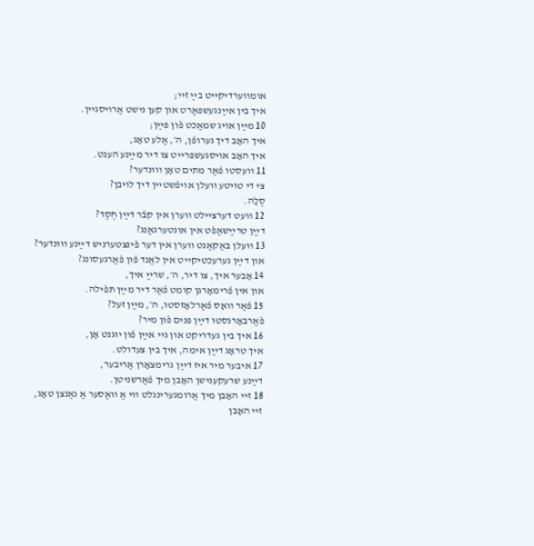אומװערדיקײט בײַ זײ;
איך בין אײַנגעשפּאַרט און קען נישט אַרױסגײן.
10 מײַן אױג שמאַכט פֿון פּײַן;
איך האָב דיך גערופֿן, ה׳, אַלע טאָג,
איך האָב אױסגעשפּרײט צו דיר מײַנע הענט.
11 װעסטו פֿאַר מתים טאָן װוּנדער?
צי די טױטע װעלן אױפֿשטײן דיך לױבן?
סֶלָה.
12 װעט דערצײלט װערן אין קבֿר דײַן חֶסֶד?
דײַן טרײַשאַפֿט אין אונטערגאַנג?
13 װעלן באַקאַנט װערן אין דער פֿינצטערניש דײַנע װוּנדער?
און דײַן גערעכטיקײט אין לאַנד פֿון פֿאַרגעסונג?
14 אָבער איך, צו דיר, ה׳, שרײַ איך,
און אין פֿרימאָרגן קומט פֿאַר דיר מײַן תּפֿילה.
15 פֿאַר װאָס פֿאַרלאָזסטו, ה׳, מײַן זעל?
פֿאַרבאָרגסטו דײַן פּנים פֿון מיר?
16 איך בין געדריקט און גײ אײַן פֿון יוגנט אָן,
איך טראָג דײַן אימה, איך בין צעדולט.
17 איבער מיר איז דײַן גרימצאָרן אַריבער,
דײַנע שרעקענישן האָבן מיך פֿאַרשניטן.
18 זײ האָבן מיך אַרומגערינגלט װי אַ װאַסער אַ גאַנצן טאָג,
זײ האָבן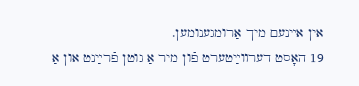אין אײנעם מיך אַרומגענומען.
19 האָסט דערװײַטערט פֿון מיר אַ גוטן פֿרײַנט און אַ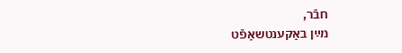חבֿר,
מײַן באַקענטשאַפֿט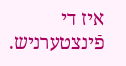איז די פֿינצטערניש.